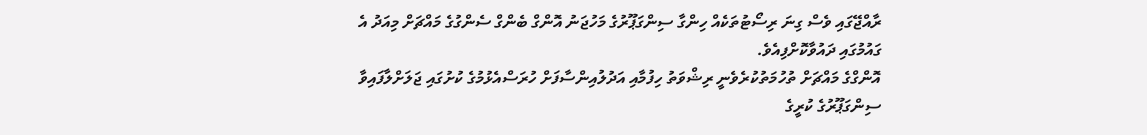ރާއްޖޭގައި ވެސް ގިނަ ރިސޯޓުތަކެއް ހިންގާ ސިންގަޕޫރުގެ މަހުޖަނު އޮންގް ބެންގް ސެންގުގެ މައްޗަށް މިއަދު އެ ގައުމުގައި ދައުވާކޮށްފިއެވެ.
އޮންގްގެ މައްޗަށް ތުހުމަތުކުރެވެނީ ރިޝްވަތު ހިފުމާއި އަދުލުއިންސާފަށް ހުރަސްއެޅުމުގެ ކުށުގައި ޖަލަށްލާފައިވާ ސިންގަޕޫރުގެ ކުރީގެ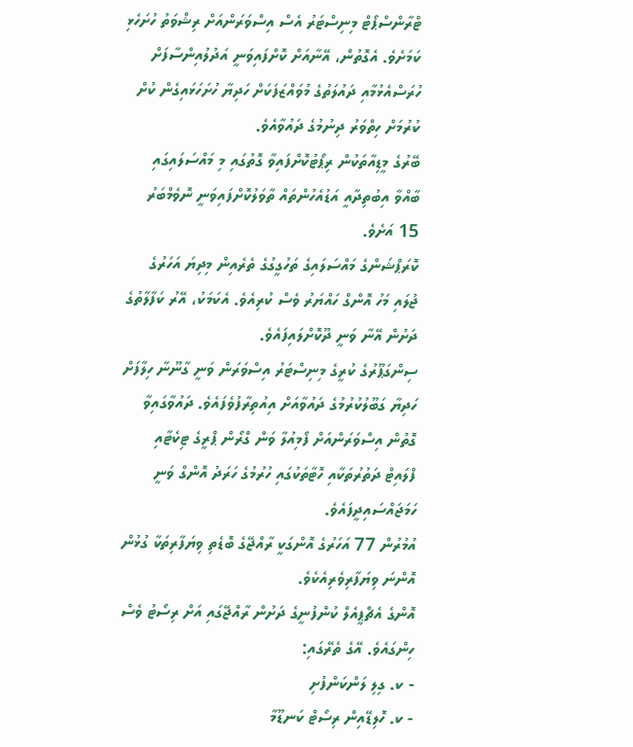ޓްރާންސްޕޯޓް މިނިސްޓަރު އެސް އިސްވަރަންއަށް ރިޝްވަތު ހުށަހެޅި ކަމަށެވެ. އެގޮތުން، އޭނާއަށް ކޮށްފައިވަނީ އަދުލުއިންސާފަށް ހުރަސްއެޅުމާއި ދައުލަތުގެ މުވައްޒަފަކަށް ހަދިޔާ ހުށަހަޅައިގެން ކުށް ކުރުމަށް ހިތްވަރު ދިނުމުގެ ދައުވާއެވެ.
ބޭރުގެ މީޑިއާތަކުން ރިޕޯޓުކޮށްފައިވާ ގޮތުގައި މި މައްސަލައިގައި ބާއްވާ އިބުތިދާއީ އަޑުއެހުންތައް ތާވަލުކޮށްފައިވަނީ ނޮވެމްބަރު 15 އަށެވެ.
ކޮރަޕްޝަންގެ މައްސަލައިގެ ތަހުގީގުގެ ތެރެއިން މިދިޔަ އަހަރުގެ ޖުލައި މަހު އޮންގް ހައްޔަރު ވެސް ކުރިއެވެ. އެކަމަކު، އޭރު ކަފާލާތުގެ ދަށުން އޭނާ ވަނީ ދޫކޮށްލައިފައެވެ.
ސިންގަޕޫރުގެ ކުރީގެ މިނިސްޓަރު އިސްވަރަން ވަނީ ގާނޫނާ ހިލާފަށް ހަދިޔާ ގަބޫލުކުރުމުގެ ދައުވާއަށް އިއުތިރާފުވެފައެވެ. ދައުވާގައިވާ ގޮތުން އިސްވަރަންއަށް ފޯމިއުލާ ވަން ގްރޯން ޕްރީގެ ޓިކެޓާއި ފްލައިޓް ދަތުރުތަކާއި ހޮޓާތަކުގައި ހުރުމުގެ ހަރަދު އޮންގް ވަނީ ހަމަޖައްސައިދީފައެވެ.
އުމުރުން 77 އަހަރުގެ އޮންގަކީ ރާއްޖޭގެ ބޮޑެތި ވިޔަފާރިތަކާ ގުޅުން އޮންނަ ވިޔަފާރިވެރިއެކެވެ.
އޮންގެ އެޗްޕީއެލް ކުންފުނީގެ ދަށުން ރާއްޖޭގައި އަށް ރިސޯޓު ވެސް ހިންގައެވެ. އޭގެ ތެރޭގައި:
- ކ. ގިލި ލަންކަންފުށި
- ކ. ހޮލިޑޭއިން ރިސޯޓް ކަނޑޫމާ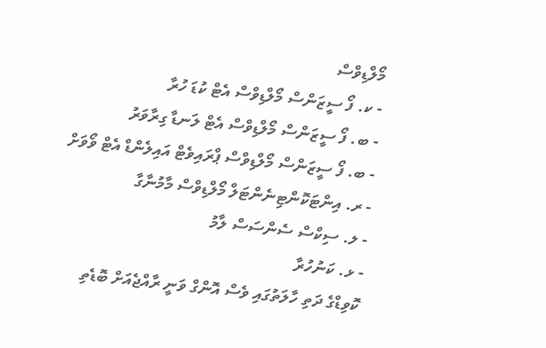މޯލްޑިވްސް
- ކ. ފޯ ސީޒަންސް މޯލްޑިވްސް އެޓް ކުޑަ ހުރާ
- ބ. ފޯ ސީޒަންސް މޯލްޑިވްސް އެޓް ލަނޑާ ގިރާވަރު
- ބ. ފޯ ސީޒަންސް މޯލްޑިވްސް ޕްރައިވެޓް އައިލެންޑް އެޓް ވޯވަށް
- ރ. އިންޓަކޮންޓިނެންޓަލް މޯލްޑިވްސް މާމުނާގާ
- ލ. ސިކްސް ސެންސަސް ލާމު
- ޅ. ކަނުހުރާ
ކޮވިޑްގެ ދަތި ހާލަތުގައި ވެސް އޮންގް ވަނީ ރާއްޖެއަށް ބޮޑެތި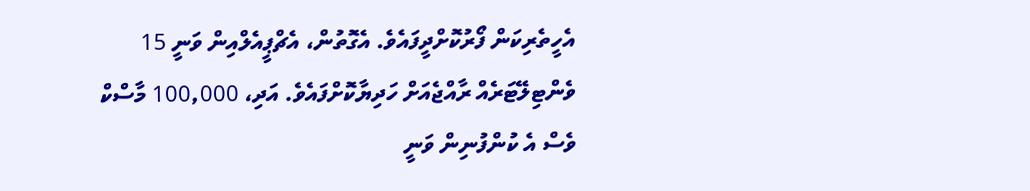އެހީތެރިކަން ފޯރުކޮށްދީފައެވެ. އެގޮތުން، އެޗްޕީއެލްއިން ވަނީ 15 ވެންޓިލޭޓަރެއް ރާއްޖެއަށް ހަދިޔާކޮށްފައެވެ. އަދި، 100,000 މާސްކް ވެސް އެ ކުންފުނިން ވަނީ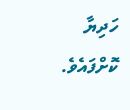ހަދިޔާ ކޮށްފައެވެ.